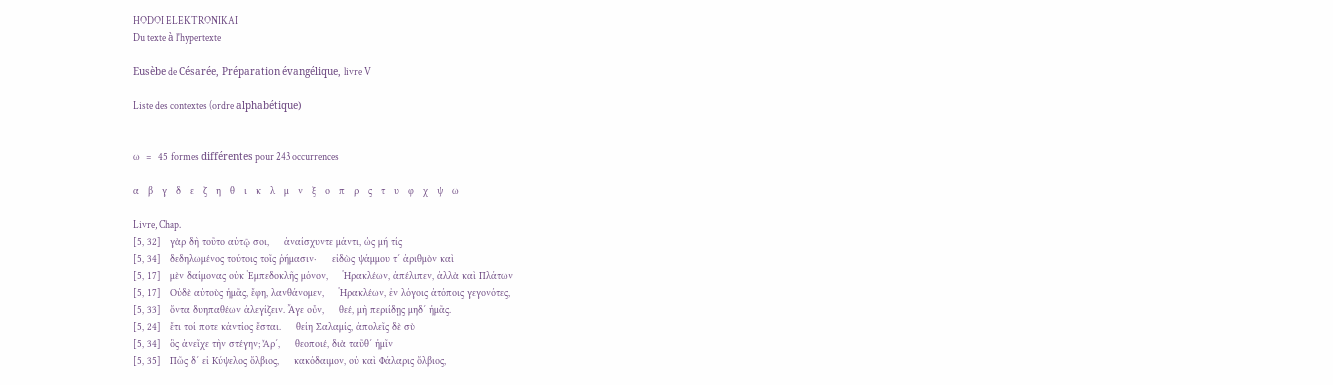HODOI ELEKTRONIKAI
Du texte à l'hypertexte

Eusèbe de Césarée, Préparation évangélique, livre V

Liste des contextes (ordre alphabétique)


ω  =  45 formes différentes pour 243 occurrences

α   β   γ   δ   ε   ζ   η   θ   ι   κ   λ   μ   ν   ξ   ο   π   ρ   ς   τ   υ   φ   χ   ψ   ω

Livre, Chap.
[5, 32]   γὰρ δὴ τοῦτο αὐτῷ σοι,     ἀναίσχυντε μάντι, ὡς μή τίς
[5, 34]   δεδηλωμένος τούτοις τοῖς ῥήμασιν·     εἰδὼς ψάμμου τ´ ἀριθμὸν καὶ
[5, 17]   μὲν δαίμονας οὐκ Ἐμπεδοκλῆς μόνον,     Ἡρακλέων, ἀπέλιπεν, ἀλλὰ καὶ Πλάτων
[5, 17]   Οὐδὲ αὐτοὺς ἡμᾶς, ἔφη, λανθάνομεν,     Ἡρακλέων, ἐν λόγοις ἀτόποις γεγονότες,
[5, 33]   ὄντα δυηπαθέων ἀλεγίζειν. Ἄγε οὖν,     θεέ, μὴ περιίδῃς μηδ´ ἡμᾶς.
[5, 24]   ἔτι τοί ποτε κἀντίος ἔσται.     θείη Σαλαμίς, ἀπολεῖς δὲ σὺ
[5, 34]   ὃς ἀνεῖχε τὴν στέγην; Ἆρ´,     θεοποιέ, διὰ ταῦθ´ ἡμῖν
[5, 35]   Πῶς δ´ εἰ Κύψελος ὄλβιος,     κακόδαιμον, οὐ καὶ Φάλαρις ὄλβιος,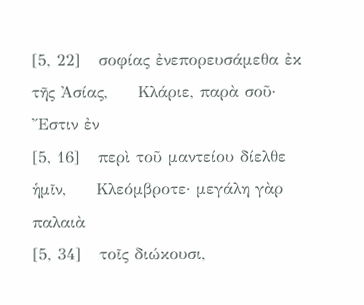[5, 22]   σοφίας ἐνεπορευσάμεθα ἐκ τῆς Ἀσίας,     Κλάριε, παρὰ σοῦ· Ἔστιν ἐν
[5, 16]   περὶ τοῦ μαντείου δίελθε ἡμῖν,     Κλεόμβροτε· μεγάλη γὰρ παλαιὰ
[5, 34]   τοῖς διώκουσι,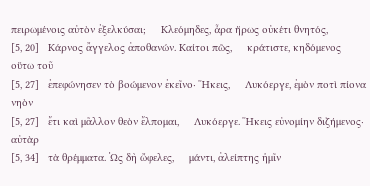πειρωμένοις αὐτὸν ἐξελκύσαι;     Κλεόμηδες, ἆρα ἥρως οὐκέτι θνητός,
[5, 20]   Κάρνος ἄγγελος ἀποθανών. Καίτοι πῶς,     κράτιστε, κηδόμενος οὕτω τοῦ
[5, 27]   ἐπεφώνησεν τὸ βοώμενον ἐκεῖνο· Ἥκεις,     Λυκόεργε, ἐμὸν ποτὶ πίονα νηὸν
[5, 27]   ἔτι καὶ μᾶλλον θεὸν ἔλπομαι,     Λυκόεργε. Ἥκεις εὐνομίην διζήμενος· αὐτὰρ
[5, 34]   τὰ θρέμματα. Ὡς δὴ ὤφελες,     μάντι, ἀλείπτης ἡμῖν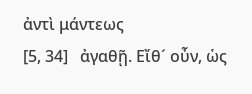ἀντὶ μάντεως
[5, 34]   ἀγαθῇ. Εἴθ´ οὖν, ὡς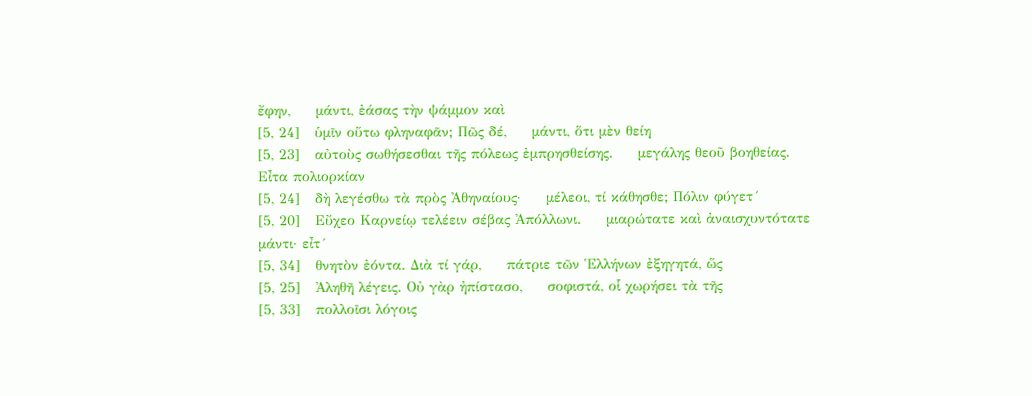ἔφην,     μάντι, ἐάσας τὴν ψάμμον καὶ
[5, 24]   ὑμῖν οὕτω φληναφᾶν; Πῶς δέ,     μάντι, ὅτι μὲν θείη
[5, 23]   αὐτοὺς σωθήσεσθαι τῆς πόλεως ἐμπρησθείσης.     μεγάλης θεοῦ βοηθείας. Εἶτα πολιορκίαν
[5, 24]   δὴ λεγέσθω τὰ πρὸς Ἀθηναίους·     μέλεοι, τί κάθησθε; Πόλιν φύγετ´
[5, 20]   Εὔχεο Καρνείῳ τελέειν σέβας Ἀπόλλωνι.     μιαρώτατε καὶ ἀναισχυντότατε μάντι· εἶτ´
[5, 34]   θνητὸν ἐόντα. Διὰ τί γάρ,     πάτριε τῶν Ἑλλήνων ἐξηγητά, ὥς
[5, 25]   Ἀληθῆ λέγεις. Οὐ γὰρ ἠπίστασο,     σοφιστά, οἷ χωρήσει τὰ τῆς
[5, 33]   πολλοῖσι λόγοις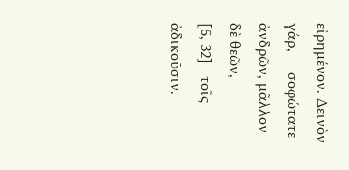εἰρημένον. Δεινὸν γάρ,     σοφώτατε ἀνδρῶν, μᾶλλον δὲ θεῶν,
[5, 32]   τοῖς ἀδικοῦσιν.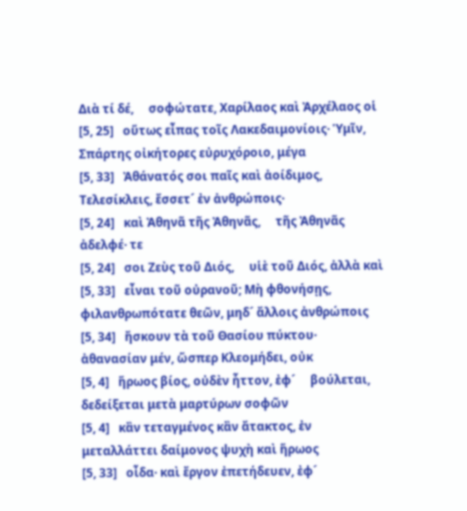Διὰ τί δέ,     σοφώτατε, Χαρίλαος καὶ Ἀρχέλαος οἱ
[5, 25]   οὕτως εἶπας τοῖς Λακεδαιμονίοις· Ὑμῖν,     Σπάρτης οἰκήτορες εὐρυχόροιο, μέγα
[5, 33]   Ἀθάνατός σοι παῖς καὶ ἀοίδιμος,     Τελεσίκλεις, ἔσσετ´ ἐν ἀνθρώποις·
[5, 24]   καὶ Ἀθηνᾶ τῆς Ἀθηνᾶς,     τῆς Ἀθηνᾶς ἀδελφέ· τε
[5, 24]   σοι Ζεὺς τοῦ Διός,     υἱὲ τοῦ Διός, ἀλλὰ καὶ
[5, 33]   εἶναι τοῦ οὐρανοῦ; Μὴ φθονήσῃς,     φιλανθρωπότατε θεῶν, μηδ´ ἄλλοις ἀνθρώποις
[5, 34]   ἤσκουν τὰ τοῦ Θασίου πύκτου·     ἀθανασίαν μέν, ὥσπερ Κλεομήδει, οὐκ
[5, 4]   ἥρωος βίος, οὐδὲν ἧττον, ἐφ´     βούλεται, δεδείξεται μετὰ μαρτύρων σοφῶν
[5, 4]   κἂν τεταγμένος κἂν ἄτακτος, ἐν     μεταλλάττει δαίμονος ψυχὴ καὶ ἥρωος
[5, 33]   οἶδα· καὶ ἔργον ἐπετήδευεν, ἐφ´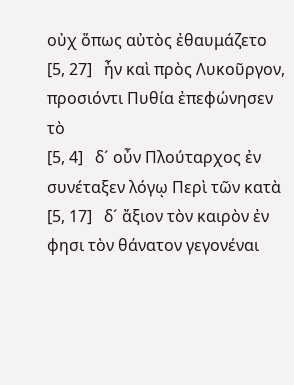οὐχ ὅπως αὐτὸς ἐθαυμάζετο
[5, 27]   ἦν καὶ πρὸς Λυκοῦργον,     προσιόντι Πυθία ἐπεφώνησεν τὸ
[5, 4]   δ´ οὖν Πλούταρχος ἐν     συνέταξεν λόγῳ Περὶ τῶν κατὰ
[5, 17]   δ´ ἄξιον τὸν καιρὸν ἐν     φησι τὸν θάνατον γεγονέναι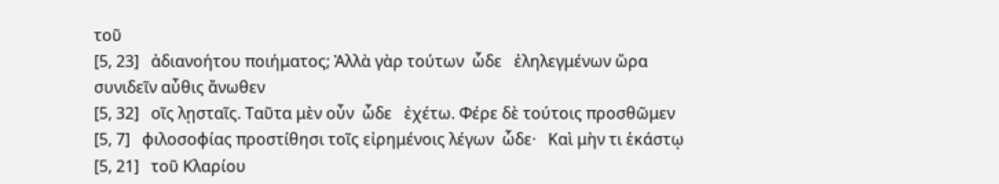τοῦ
[5, 23]   ἀδιανοήτου ποιήματος; Ἀλλὰ γὰρ τούτων  ὧδε   ἐληλεγμένων ὥρα συνιδεῖν αὖθις ἄνωθεν
[5, 32]   οῖς λῃσταῖς. Ταῦτα μὲν οὖν  ὧδε   ἐχέτω. Φέρε δὲ τούτοις προσθῶμεν
[5, 7]   φιλοσοφίας προστίθησι τοῖς εἰρημένοις λέγων  ὧδε·   Καὶ μὴν τι ἑκάστῳ
[5, 21]   τοῦ Κλαρίου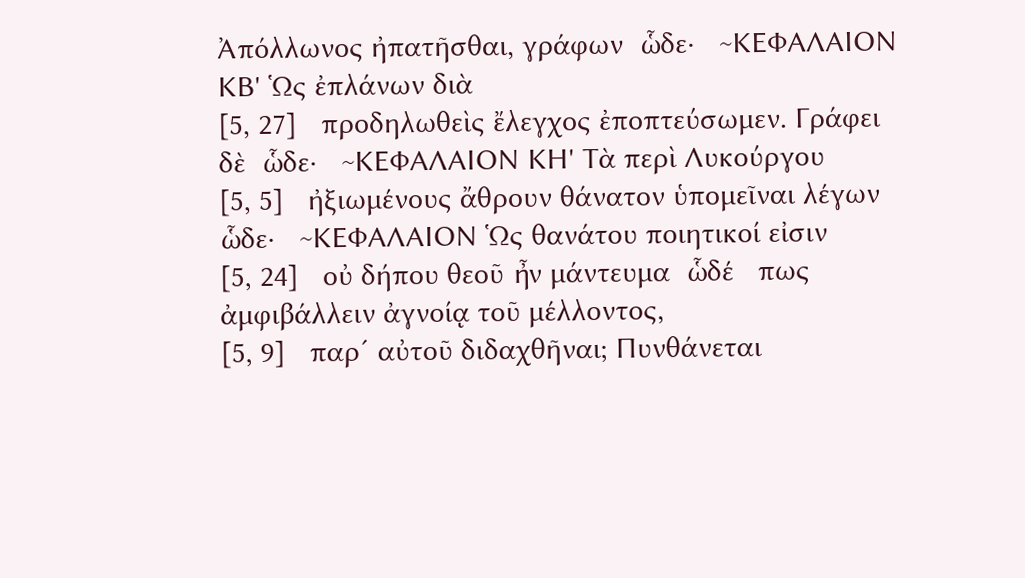Ἀπόλλωνος ἠπατῆσθαι, γράφων  ὧδε·   ~ΚΕΦΑΛΑΙΟΝ ΚΒ' Ὡς ἐπλάνων διὰ
[5, 27]   προδηλωθεὶς ἔλεγχος ἐποπτεύσωμεν. Γράφει δὲ  ὧδε·   ~ΚΕΦΑΛΑΙΟΝ ΚΗ' Τὰ περὶ Λυκούργου
[5, 5]   ἠξιωμένους ἄθρουν θάνατον ὑπομεῖναι λέγων  ὧδε·   ~ΚΕΦΑΛΑΙΟΝ Ὡς θανάτου ποιητικοί εἰσιν
[5, 24]   οὐ δήπου θεοῦ ἦν μάντευμα  ὧδέ   πως ἀμφιβάλλειν ἀγνοίᾳ τοῦ μέλλοντος,
[5, 9]   παρ´ αὐτοῦ διδαχθῆναι; Πυνθάνεται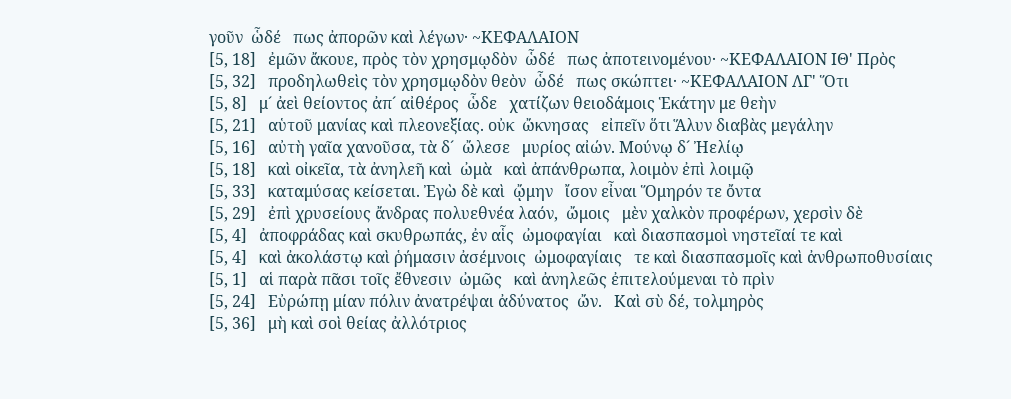γοῦν  ὧδέ   πως ἀπορῶν καὶ λέγων· ~ΚΕΦΑΛΑΙΟΝ
[5, 18]   ἐμῶν ἄκουε, πρὸς τὸν χρησμῳδὸν  ὧδέ   πως ἀποτεινομένου· ~ΚΕΦΑΛΑΙΟΝ ΙΘ' Πρὸς
[5, 32]   προδηλωθεὶς τὸν χρησμῳδὸν θεὸν  ὧδέ   πως σκώπτει· ~ΚΕΦΑΛΑΙΟΝ ΛΓ' Ὅτι
[5, 8]   μ´ ἀεὶ θείοντος ἀπ´ αἰθέρος  ὧδε   χατίζων θειοδάμοις Ἑκάτην με θεὴν
[5, 21]   αὑτοῦ μανίας καὶ πλεονεξίας. οὐκ  ὤκνησας   εἰπεῖν ὅτι Ἅλυν διαβὰς μεγάλην
[5, 16]   αὐτὴ γαῖα χανοῦσα, τὰ δ´  ὤλεσε   μυρίος αἰών. Μούνῳ δ´ Ἠελίῳ
[5, 18]   καὶ οἰκεῖα, τὰ ἀνηλεῆ καὶ  ὠμὰ   καὶ ἀπάνθρωπα, λοιμὸν ἐπὶ λοιμῷ
[5, 33]   καταμύσας κείσεται. Ἐγὼ δὲ καὶ  ᾤμην   ἴσον εἶναι Ὅμηρόν τε ὄντα
[5, 29]   ἐπὶ χρυσείους ἄνδρας πολυεθνέα λαόν,  ὤμοις   μὲν χαλκὸν προφέρων, χερσὶν δὲ
[5, 4]   ἀποφράδας καὶ σκυθρωπάς, ἐν αἷς  ὠμοφαγίαι   καὶ διασπασμοὶ νηστεῖαί τε καὶ
[5, 4]   καὶ ἀκολάστῳ καὶ ῥήμασιν ἀσέμνοις  ὠμοφαγίαις   τε καὶ διασπασμοῖς καὶ ἀνθρωποθυσίαις
[5, 1]   αἱ παρὰ πᾶσι τοῖς ἔθνεσιν  ὠμῶς   καὶ ἀνηλεῶς ἐπιτελούμεναι τὸ πρὶν
[5, 24]   Εὐρώπῃ μίαν πόλιν ἀνατρέψαι ἀδύνατος  ὤν.   Καὶ σὺ δέ, τολμηρὸς
[5, 36]   μὴ καὶ σοὶ θείας ἀλλότριος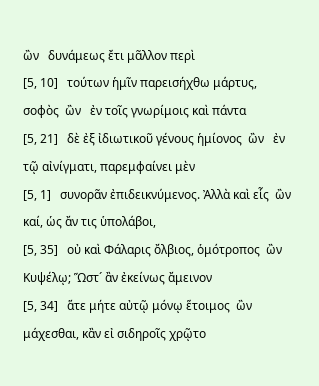ὢν   δυνάμεως ἔτι μᾶλλον περὶ
[5, 10]   τούτων ἡμῖν παρεισήχθω μάρτυς, σοφὸς  ὢν   ἐν τοῖς γνωρίμοις καὶ πάντα
[5, 21]   δὲ ἐξ ἰδιωτικοῦ γένους ἡμίονος  ὢν   ἐν τῷ αἰνίγματι, παρεμφαίνει μὲν
[5, 1]   συνορᾶν ἐπιδεικνύμενος. Ἀλλὰ καὶ εἷς  ὢν   καί, ὡς ἄν τις ὑπολάβοι,
[5, 35]   οὐ καὶ Φάλαρις ὄλβιος, ὁμότροπος  ὢν   Κυψέλῳ; Ὥστ´ ἂν ἐκείνως ἄμεινον
[5, 34]   ἅτε μήτε αὐτῷ μόνῳ ἕτοιμος  ὢν   μάχεσθαι, κἂν εἰ σιδηροῖς χρῷτο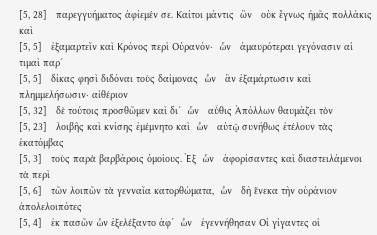[5, 28]   παρεγγυήματος ἀφίεμέν σε. Καίτοι μάντις  ὢν   οὐκ ἔγνως ἡμᾶς πολλάκις καὶ
[5, 5]   ἐξαμαρτεῖν καὶ Κρόνος περὶ Οὐρανόν·  ὧν   ἀμαυρότεραι γεγόνασιν αἱ τιμαὶ παρ´
[5, 5]   δίκας φησὶ διδόναι τοὺς δαίμονας  ὧν   ἂν ἐξαμάρτωσιν καὶ πλημμελήσωσιν· αἰθέριον
[5, 32]   δὲ τούτοις προσθῶμεν καὶ δι´  ὧν   αὖθις Ἀπόλλων θαυμάζει τὸν
[5, 23]   λοιβῆς καὶ κνίσης ἐμέμνητο καὶ  ὧν   αὐτῷ συνήθως ἐτέλουν τὰς ἑκατόμβας
[5, 3]   τοὺς παρὰ βαρβάροις ὁμοίους. Ἐξ  ὧν   ἀφορίσαντες καὶ διαστειλάμενοι τὰ περὶ
[5, 6]   τῶν λοιπῶν τὰ γενναῖα κατορθώματα,  ὧν   δὴ ἕνεκα τὴν οὐράνιον ἀπολελοιπότες
[5, 4]   ἐκ πασῶν ὧν ἐξελέξαντο ἀφ´  ὧν   ἐγεννήθησαν Οἱ γίγαντες οἱ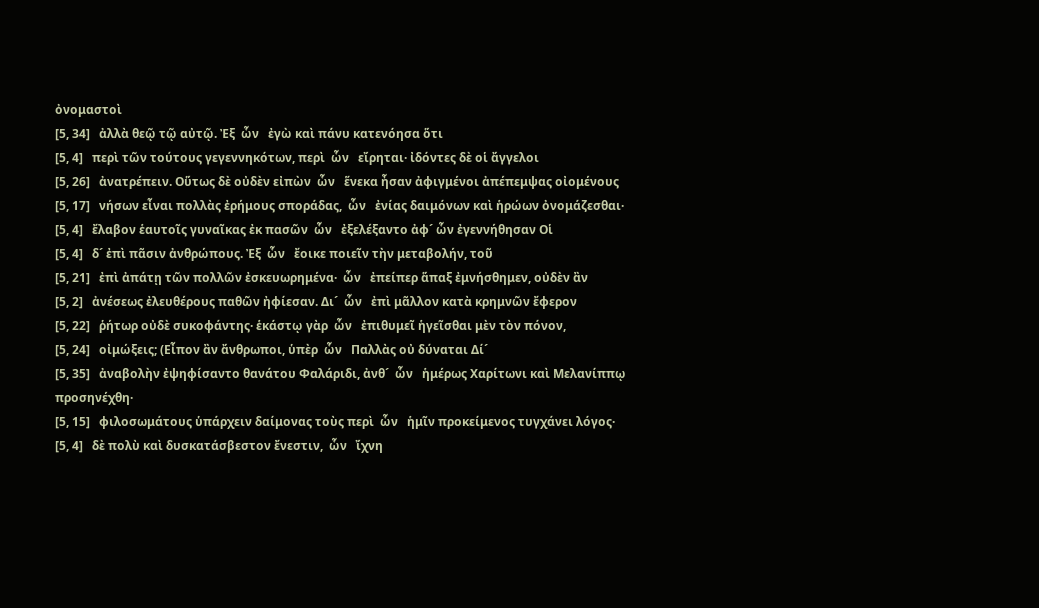ὀνομαστοὶ
[5, 34]   ἀλλὰ θεῷ τῷ αὐτῷ. Ἐξ  ὧν   ἐγὼ καὶ πάνυ κατενόησα ὅτι
[5, 4]   περὶ τῶν τούτους γεγεννηκότων, περὶ  ὧν   εἴρηται· ἰδόντες δὲ οἱ ἄγγελοι
[5, 26]   ἀνατρέπειν. Οὕτως δὲ οὐδὲν εἰπὼν  ὧν   ἕνεκα ἦσαν ἀφιγμένοι ἀπέπεμψας οἰομένους
[5, 17]   νήσων εἶναι πολλὰς ἐρήμους σποράδας,  ὧν   ἐνίας δαιμόνων καὶ ἡρώων ὀνομάζεσθαι·
[5, 4]   ἔλαβον ἑαυτοῖς γυναῖκας ἐκ πασῶν  ὧν   ἐξελέξαντο ἀφ´ ὧν ἐγεννήθησαν Οἱ
[5, 4]   δ´ ἐπὶ πᾶσιν ἀνθρώπους. Ἐξ  ὧν   ἔοικε ποιεῖν τὴν μεταβολήν, τοῦ
[5, 21]   ἐπὶ ἀπάτῃ τῶν πολλῶν ἐσκευωρημένα·  ὧν   ἐπείπερ ἅπαξ ἐμνήσθημεν, οὐδὲν ἂν
[5, 2]   ἀνέσεως ἐλευθέρους παθῶν ἠφίεσαν. Δι´  ὧν   ἐπὶ μᾶλλον κατὰ κρημνῶν ἔφερον
[5, 22]   ῥήτωρ οὐδὲ συκοφάντης· ἑκάστῳ γὰρ  ὧν   ἐπιθυμεῖ ἡγεῖσθαι μὲν τὸν πόνον,
[5, 24]   οἰμώξεις; (Εἶπον ἂν ἄνθρωποι, ὑπὲρ  ὧν   Παλλὰς οὐ δύναται Δί´
[5, 35]   ἀναβολὴν ἐψηφίσαντο θανάτου Φαλάριδι, ἀνθ´  ὧν   ἡμέρως Χαρίτωνι καὶ Μελανίππῳ προσηνέχθη·
[5, 15]   φιλοσωμάτους ὑπάρχειν δαίμονας τοὺς περὶ  ὧν   ἡμῖν προκείμενος τυγχάνει λόγος·
[5, 4]   δὲ πολὺ καὶ δυσκατάσβεστον ἔνεστιν,  ὧν   ἴχνη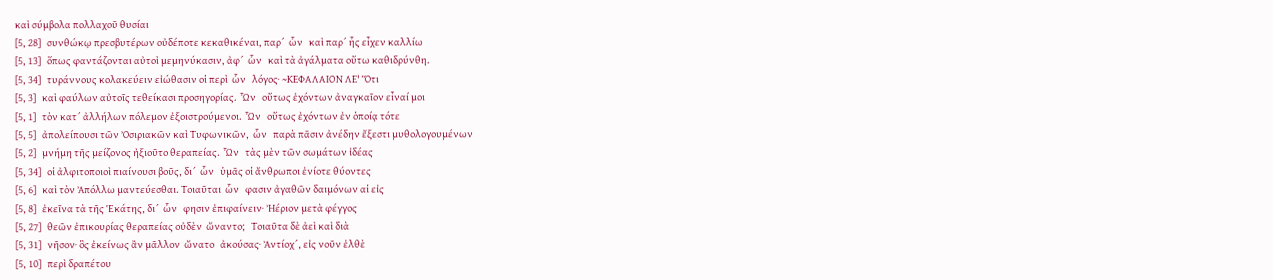καὶ σύμβολα πολλαχοῦ θυσίαι
[5, 28]   συνθώκῳ πρεσβυτέρων οὐδέποτε κεκαθικέναι, παρ´  ὧν   καὶ παρ´ ἧς εἶχεν καλλίω
[5, 13]   ὅπως φαντάζονται αὐτοὶ μεμηνύκασιν, ἀφ´  ὧν   καὶ τὰ ἀγάλματα οὕτω καθιδρύνθη.
[5, 34]   τυράννους κολακεύειν εἰώθασιν οἱ περὶ  ὧν   λόγος· ~ΚΕΦΑΛΑΙΟΝ ΛΕ' Ὅτι
[5, 3]   καὶ φαύλων αὐτοῖς τεθείκασι προσηγορίας.  Ὧν   οὕτως ἐχόντων ἀναγκαῖον εἶναί μοι
[5, 1]   τὸν κατ´ ἀλλήλων πόλεμον ἐξοιστρούμενοι.  Ὧν   οὕτως ἐχόντων ἐν ὁποίᾳ τότε
[5, 5]   ἀπολείπουσι τῶν Ὀσιριακῶν καὶ Τυφωνικῶν,  ὧν   παρὰ πᾶσιν ἀνέδην ἔξεστι μυθολογουμένων
[5, 2]   μνήμη τῆς μείζονος ἠξιοῦτο θεραπείας.  Ὧν   τὰς μὲν τῶν σωμάτων ἰδέας
[5, 34]   οἱ ἀλφιτοποιοὶ πιαίνουσι βοῦς, δι´  ὧν   ὑμᾶς οἱ ἄνθρωποι ἐνίοτε θύοντες
[5, 6]   καὶ τὸν Ἀπόλλω μαντεύεσθαι. Τοιαῦται  ὧν   φασιν ἀγαθῶν δαιμόνων αἱ εἰς
[5, 8]   ἐκεῖνα τὰ τῆς Ἑκάτης, δι´  ὧν   φησιν ἐπιφαίνειν· Ἠέριον μετὰ φέγγος
[5, 27]   θεῶν ἐπικουρίας θεραπείας οὐδὲν  ὤναντο;   Τοιαῦτα δὲ ἀεὶ καὶ διὰ
[5, 31]   νῆσον· ὃς ἐκείνως ἂν μᾶλλον  ὤνατο   ἀκούσας· Ἀντίοχ´, εἰς νοῦν ἐλθὲ
[5, 10]   περὶ δραπέτου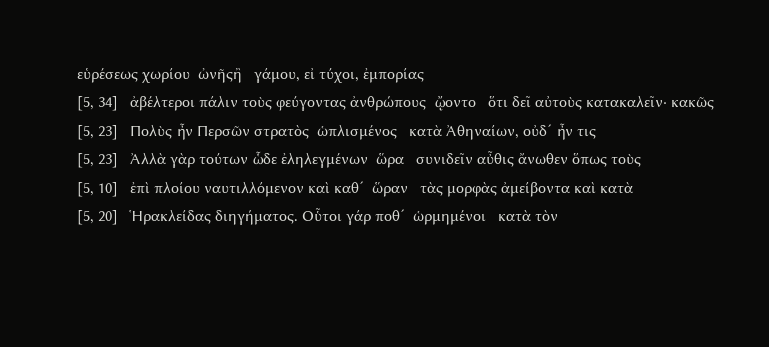εὑρέσεως χωρίου  ὠνῆςἢ   γάμου, εἰ τύχοι, ἐμπορίας
[5, 34]   ἀβέλτεροι πάλιν τοὺς φεύγοντας ἀνθρώπους  ᾤοντο   ὅτι δεῖ αὐτοὺς κατακαλεῖν· κακῶς
[5, 23]   Πολὺς ἦν Περσῶν στρατὸς  ὡπλισμένος   κατὰ Ἀθηναίων, οὐδ´ ἦν τις
[5, 23]   Ἀλλὰ γὰρ τούτων ὧδε ἐληλεγμένων  ὥρα   συνιδεῖν αὖθις ἄνωθεν ὅπως τοὺς
[5, 10]   ἐπὶ πλοίου ναυτιλλόμενον καὶ καθ´  ὥραν   τὰς μορφὰς ἀμείβοντα καὶ κατὰ
[5, 20]   Ἡρακλείδας διηγήματος. Οὗτοι γάρ ποθ´  ὡρμημένοι   κατὰ τὸν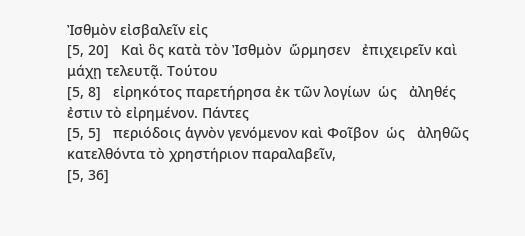Ἰσθμὸν εἰσβαλεῖν εἰς
[5, 20]   Καὶ ὃς κατὰ τὸν Ἰσθμὸν  ὥρμησεν   ἐπιχειρεῖν καὶ μάχῃ τελευτᾷ. Τούτου
[5, 8]   εἰρηκότος παρετήρησα ἐκ τῶν λογίων  ὡς   ἀληθές ἐστιν τὸ εἰρημένον. Πάντες
[5, 5]   περιόδοις ἁγνὸν γενόμενον καὶ Φοῖβον  ὡς   ἀληθῶς κατελθόντα τὸ χρηστήριον παραλαβεῖν,
[5, 36]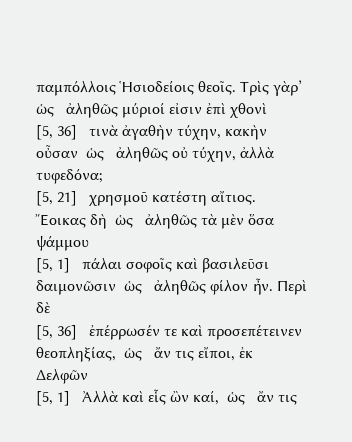παμπόλλοις Ἡσιοδείοις θεοῖς. Τρὶς γὰρ’  ὡς   ἀληθῶς μύριοί εἰσιν ἐπὶ χθονὶ
[5, 36]   τινὰ ἀγαθὴν τύχην, κακὴν οὖσαν  ὡς   ἀληθῶς οὐ τύχην, ἀλλὰ τυφεδόνα;
[5, 21]   χρησμοῦ κατέστη αἴτιος. Ἔοικας δὴ  ὡς   ἀληθῶς τὰ μὲν ὅσα ψάμμου
[5, 1]   πάλαι σοφοῖς καὶ βασιλεῦσι δαιμονῶσιν  ὡς   ἀληθῶς φίλον ἦν. Περὶ δὲ
[5, 36]   ἐπέρρωσέν τε καὶ προσεπέτεινεν θεοπληξίας,  ὡς   ἄν τις εἴποι, ἐκ Δελφῶν
[5, 1]   Ἀλλὰ καὶ εἷς ὢν καί,  ὡς   ἄν τις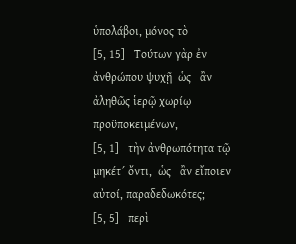ὑπολάβοι, μόνος τὸ
[5, 15]   Τούτων γὰρ ἐν ἀνθρώπου ψυχῇ  ὡς   ἂν ἀληθῶς ἱερῷ χωρίῳ προϋποκειμένων,
[5, 1]   τὴν ἀνθρωπότητα τῷ μηκέτ´ ὄντι,  ὡς   ἂν εἴποιεν αὐτοί, παραδεδωκότες;
[5, 5]   περὶ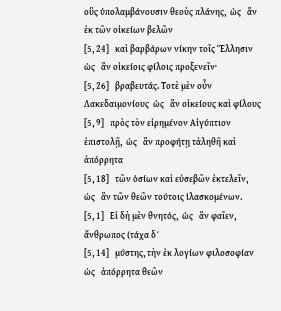οὓς ὑπολαμβάνουσιν θεοὺς πλάνης,  ὡς   ἂν ἐκ τῶν οἰκείων βελῶν
[5, 24]   καὶ βαρβάρων νίκην τοῖς Ἕλλησιν  ὡς   ἂν οἰκείοις φίλοις προξενεῖν·
[5, 26]   βραβευτάς. Τοτὲ μὲν οὖν Λακεδαιμονίους  ὡς   ἂν οἰκείους καὶ φίλους
[5, 9]   πρὸς τὸν εἰρημένον Αἰγύπτιον ἐπιστολῇ,  ὡς   ἂν προφήτῃ τἀληθῆ καὶ ἀπόρρητα
[5, 18]   τῶν ὁσίων καὶ εὐσεβῶν ἐκτελεῖν,  ὡς   ἂν τῶν θεῶν τούτοις ἱλασκομένων.
[5, 1]   Εἰ δὴ μὲν θνητός,  ὡς   ἂν φαῖεν, ἄνθρωπος (τάχα δ´
[5, 14]   μύστης, τὴν ἐκ λογίων φιλοσοφίαν  ὡς   ἀπόρρητα θεῶν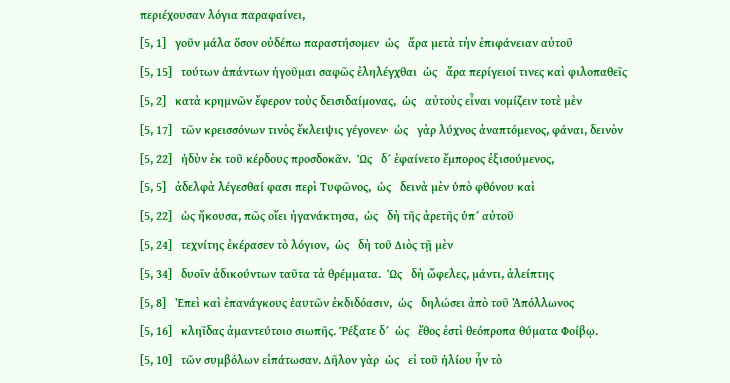περιέχουσαν λόγια παραφαίνει,
[5, 1]   γοῦν μάλα ὅσον οὐδέπω παραστήσομεν  ὡς   ἄρα μετὰ τὴν ἐπιφάνειαν αὐτοῦ
[5, 15]   τούτων ἁπάντων ἡγοῦμαι σαφῶς ἐληλέγχθαι  ὡς   ἄρα περίγειοί τινες καὶ φιλοπαθεῖς
[5, 2]   κατὰ κρημνῶν ἔφερον τοὺς δεισιδαίμονας,  ὡς   αὐτοὺς εἶναι νομίζειν τοτὲ μὲν
[5, 17]   τῶν κρεισσόνων τινὸς ἔκλειψις γέγονεν·  ὡς   γὰρ λύχνος ἀναπτόμενος, φάναι, δεινὸν
[5, 22]   ἡδὺν ἐκ τοῦ κέρδους προσδοκᾶν.  Ὡς   δ´ ἐφαίνετο ἔμπορος ἐξισούμενος,
[5, 5]   ἀδελφὰ λέγεσθαί φασι περὶ Τυφῶνος,  ὡς   δεινὰ μὲν ὑπὸ φθόνου καὶ
[5, 22]   ὡς ἤκουσα, πῶς οἴει ἠγανάκτησα,  ὡς   δὴ τῆς ἀρετῆς ὑπ´ αὐτοῦ
[5, 24]   τεχνίτης ἐκέρασεν τὸ λόγιον,  ὡς   δὴ τοῦ Διὸς τῇ μὲν
[5, 34]   δυοῖν ἀδικούντων ταῦτα τὰ θρέμματα.  Ὡς   δὴ ὤφελες, μάντι, ἀλείπτης
[5, 8]   Ἐπεὶ καὶ ἐπανάγκους ἑαυτῶν ἐκδιδόασιν,  ὡς   δηλώσει ἀπὸ τοῦ Ἀπόλλωνος
[5, 16]   κληῖδας ἀμαντεύτοιο σιωπῆς. Ῥέξατε δ´  ὡς   ἔθος ἐστὶ θεόπροπα θύματα Φοίβῳ.
[5, 10]   τῶν συμβόλων εἰπάτωσαν. Δῆλον γὰρ  ὡς   εἰ τοῦ ἡλίου ἦν τὸ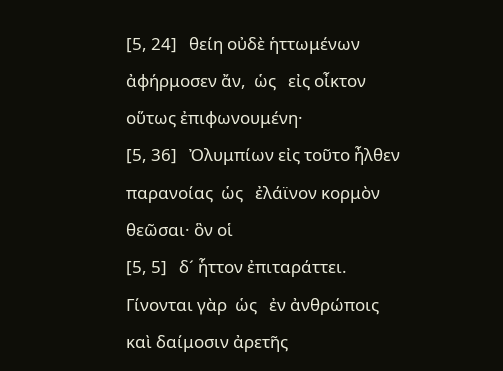[5, 24]   θείη οὐδὲ ἡττωμένων ἀφήρμοσεν ἄν,  ὡς   εἰς οἶκτον οὕτως ἐπιφωνουμένη·
[5, 36]   Ὀλυμπίων εἰς τοῦτο ἦλθεν παρανοίας  ὡς   ἐλάϊνον κορμὸν θεῶσαι· ὃν οἱ
[5, 5]   δ´ ἧττον ἐπιταράττει. Γίνονται γὰρ  ὡς   ἐν ἀνθρώποις καὶ δαίμοσιν ἀρετῆς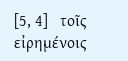[5, 4]   τοῖς εἰρημένοις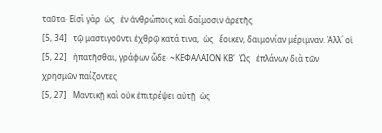ταῦτα· Εἰσὶ γὰρ  ὡς   ἐν ἀνθρώποις καὶ δαίμοσιν ἀρετῆς
[5, 34]   τῷ μαστιγοῦντι ἐχθρῷ κατά τινα,  ὡς   ἔοικεν, δαιμονίαν μέριμναν. Ἀλλ´ οἱ
[5, 22]   ἠπατῆσθαι, γράφων ὧδε· ~ΚΕΦΑΛΑΙΟΝ ΚΒ'  Ὡς   ἐπλάνων διὰ τῶν χρησμῶν παίζοντες
[5, 27]   Μαντικῇ καὶ οὐκ ἐπιτρέψει αὐτῇ  ὡς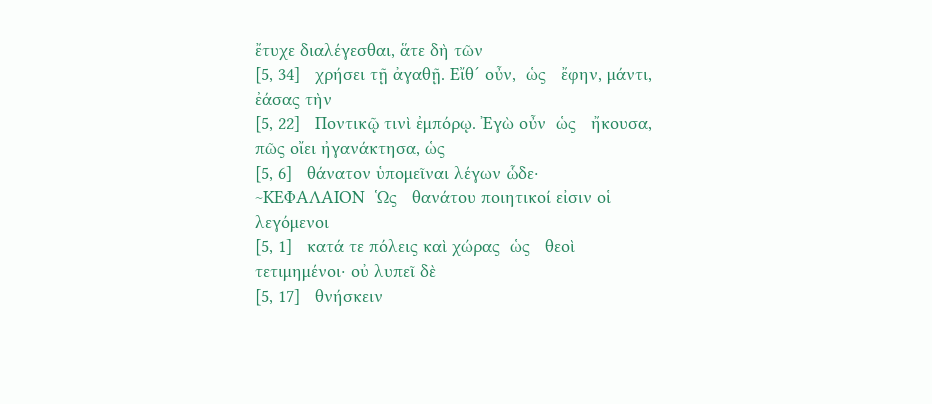ἔτυχε διαλέγεσθαι, ἅτε δὴ τῶν
[5, 34]   χρήσει τῇ ἀγαθῇ. Εἴθ´ οὖν,  ὡς   ἔφην, μάντι, ἐάσας τὴν
[5, 22]   Ποντικῷ τινὶ ἐμπόρῳ. Ἐγὼ οὖν  ὡς   ἤκουσα, πῶς οἴει ἠγανάκτησα, ὡς
[5, 6]   θάνατον ὑπομεῖναι λέγων ὧδε· ~ΚΕΦΑΛΑΙΟΝ  Ὡς   θανάτου ποιητικοί εἰσιν οἱ λεγόμενοι
[5, 1]   κατά τε πόλεις καὶ χώρας  ὡς   θεοὶ τετιμημένοι· οὐ λυπεῖ δὲ
[5, 17]   θνήσκειν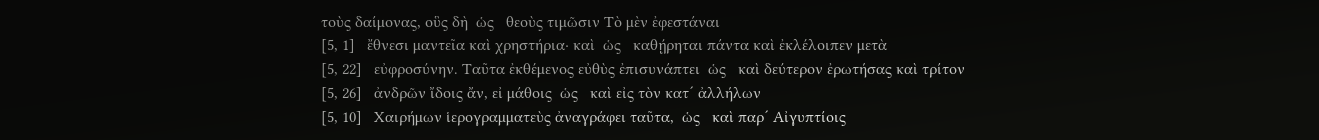τοὺς δαίμονας, οὓς δὴ  ὡς   θεοὺς τιμῶσιν Τὸ μὲν ἐφεστάναι
[5, 1]   ἔθνεσι μαντεῖα καὶ χρηστήρια· καὶ  ὡς   καθῄρηται πάντα καὶ ἐκλέλοιπεν μετὰ
[5, 22]   εὐφροσύνην. Ταῦτα ἐκθέμενος εὐθὺς ἐπισυνάπτει  ὡς   καὶ δεύτερον ἐρωτήσας καὶ τρίτον
[5, 26]   ἀνδρῶν ἴδοις ἄν, εἰ μάθοις  ὡς   καὶ εἰς τὸν κατ´ ἀλλήλων
[5, 10]   Χαιρήμων ἱερογραμματεὺς ἀναγράφει ταῦτα,  ὡς   καὶ παρ´ Αἰγυπτίοις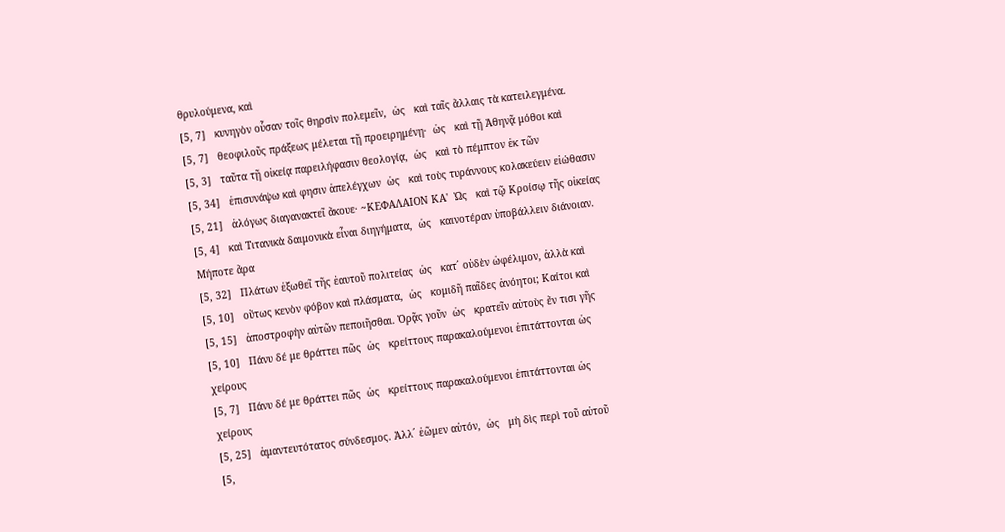θρυλούμενα, καὶ
[5, 7]   κυνηγὸν οὖσαν τοῖς θηρσὶν πολεμεῖν,  ὡς   καὶ ταῖς ἄλλαις τὰ κατειλεγμένα.
[5, 7]   θεοφιλοῦς πράξεως μέλεται τῇ προειρημένῃ·  ὡς   καὶ τῇ Ἀθηνᾷ μόθοι καὶ
[5, 3]   ταῦτα τῇ οἰκείᾳ παρειλήφασιν θεολογίᾳ,  ὡς   καὶ τὸ πέμπτον ἐκ τῶν
[5, 34]   ἐπισυνάψω καὶ φησιν ἀπελέγχων  ὡς   καὶ τοὺς τυράννους κολακεύειν εἰώθασιν
[5, 21]   ἀλόγως διαγανακτεῖ ἄκουε· ~ΚΕΦΑΛΑΙΟΝ ΚΑ'  Ὡς   καὶ τῷ Κροίσῳ τῆς οἰκείας
[5, 4]   καὶ Τιτανικὰ δαιμονικὰ εἶναι διηγήματα,  ὡς   καινοτέραν ὑποβάλλειν διάνοιαν. Μήποτε ἄρα
[5, 32]   Πλάτων ἐξωθεῖ τῆς ἑαυτοῦ πολιτείας  ὡς   κατ´ οὐδὲν ὠφέλιμον, ἀλλὰ καὶ
[5, 10]   οὕτως κενὸν φόβον καὶ πλάσματα,  ὡς   κομιδῆ παῖδες ἀνόητοι; Καίτοι καὶ
[5, 15]   ἀποστροφὴν αὐτῶν πεποιῆσθαι. Ὁρᾷς γοῦν  ὡς   κρατεῖν αὐτοὺς ἔν τισι γῆς
[5, 10]   Πάνυ δέ με θράττει πῶς  ὡς   κρείττους παρακαλούμενοι ἐπιτάττονται ὡς χείρους
[5, 7]   Πάνυ δέ με θράττει πῶς  ὡς   κρείττους παρακαλούμενοι ἐπιτάττονται ὡς χείρους
[5, 25]   ἀμαντευτότατος σύνδεσμος. Ἀλλ´ ἐῶμεν αὐτόν,  ὡς   μὴ δὶς περὶ τοῦ αὐτοῦ
[5,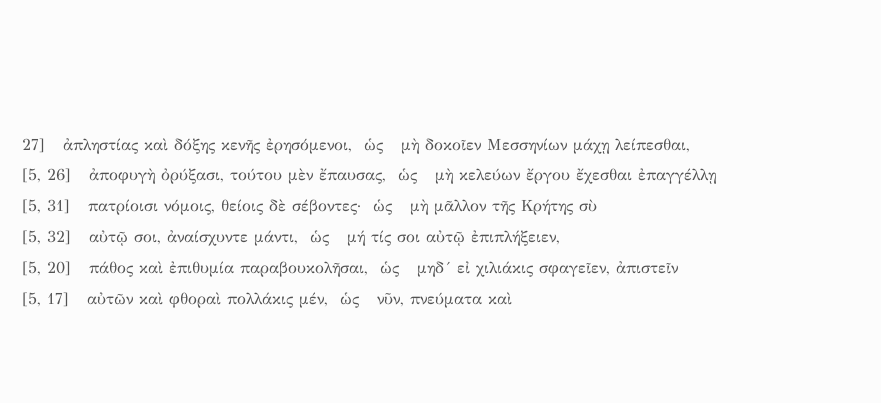27]   ἀπληστίας καὶ δόξης κενῆς ἐρησόμενοι,  ὡς   μὴ δοκοῖεν Μεσσηνίων μάχῃ λείπεσθαι,
[5, 26]   ἀποφυγὴ ὀρύξασι, τούτου μὲν ἔπαυσας,  ὡς   μὴ κελεύων ἔργου ἔχεσθαι ἐπαγγέλλῃ
[5, 31]   πατρίοισι νόμοις, θείοις δὲ σέβοντες·  ὡς   μὴ μᾶλλον τῆς Κρήτης σὺ
[5, 32]   αὐτῷ σοι, ἀναίσχυντε μάντι,  ὡς   μή τίς σοι αὐτῷ ἐπιπλήξειεν,
[5, 20]   πάθος καὶ ἐπιθυμία παραβουκολῆσαι,  ὡς   μηδ´ εἰ χιλιάκις σφαγεῖεν, ἀπιστεῖν
[5, 17]   αὐτῶν καὶ φθοραὶ πολλάκις μέν,  ὡς   νῦν, πνεύματα καὶ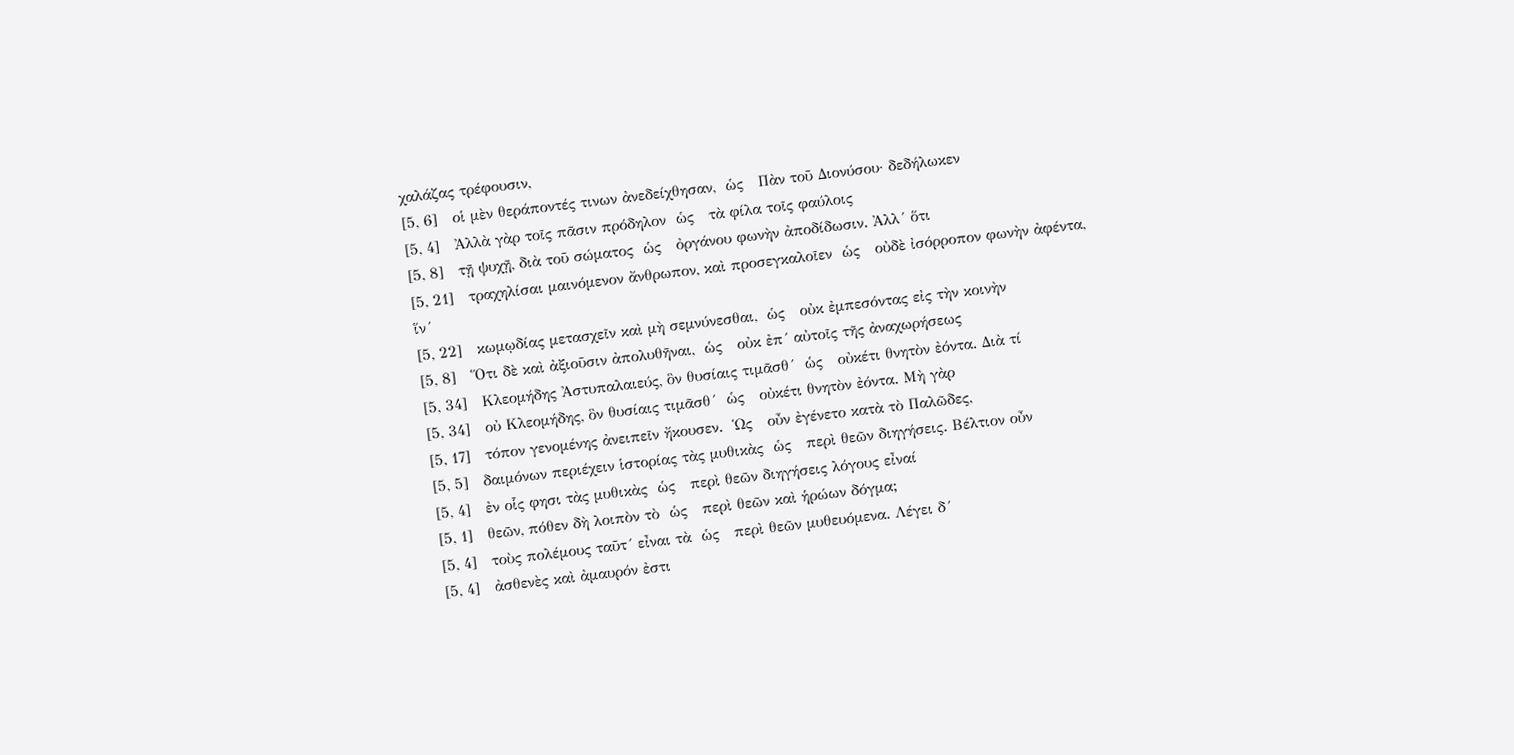χαλάζας τρέφουσιν,
[5, 6]   οἱ μὲν θεράποντές τινων ἀνεδείχθησαν,  ὡς   Πὰν τοῦ Διονύσου· δεδήλωκεν
[5, 4]   Ἀλλὰ γὰρ τοῖς πᾶσιν πρόδηλον  ὡς   τὰ φίλα τοῖς φαύλοις
[5, 8]   τῇ ψυχῇ, διὰ τοῦ σώματος  ὡς   ὀργάνου φωνὴν ἀποδίδωσιν. Ἀλλ´ ὅτι
[5, 21]   τραχηλίσαι μαινόμενον ἄνθρωπον, καὶ προσεγκαλοῖεν  ὡς   οὐδὲ ἰσόρροπον φωνὴν ἀφέντα, ἵν´
[5, 22]   κωμῳδίας μετασχεῖν καὶ μὴ σεμνύνεσθαι,  ὡς   οὐκ ἐμπεσόντας εἰς τὴν κοινὴν
[5, 8]   Ὅτι δὲ καὶ ἀξιοῦσιν ἀπολυθῆναι,  ὡς   οὐκ ἐπ´ αὐτοῖς τῆς ἀναχωρήσεως
[5, 34]   Κλεομήδης Ἀστυπαλαιεύς, ὃν θυσίαις τιμᾶσθ´  ὡς   οὐκέτι θνητὸν ἐόντα. Διὰ τί
[5, 34]   οὐ Κλεομήδης, ὃν θυσίαις τιμᾶσθ´  ὡς   οὐκέτι θνητὸν ἐόντα. Μὴ γὰρ
[5, 17]   τόπον γενομένης ἀνειπεῖν ἤκουσεν.  Ὡς   οὖν ἐγένετο κατὰ τὸ Παλῶδες,
[5, 5]   δαιμόνων περιέχειν ἱστορίας τὰς μυθικὰς  ὡς   περὶ θεῶν διηγήσεις. Βέλτιον οὖν
[5, 4]   ἐν οἷς φησι τὰς μυθικὰς  ὡς   περὶ θεῶν διηγήσεις λόγους εἶναί
[5, 1]   θεῶν, πόθεν δὴ λοιπὸν τὸ  ὡς   περὶ θεῶν καὶ ἡρώων δόγμα;
[5, 4]   τοὺς πολέμους ταῦτ´ εἶναι τὰ  ὡς   περὶ θεῶν μυθευόμενα. Λέγει δ´
[5, 4]   ἀσθενὲς καὶ ἀμαυρόν ἐστι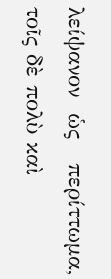λείψανον  ὡς   περίττωμα, τοῖς δὲ πολὺ καὶ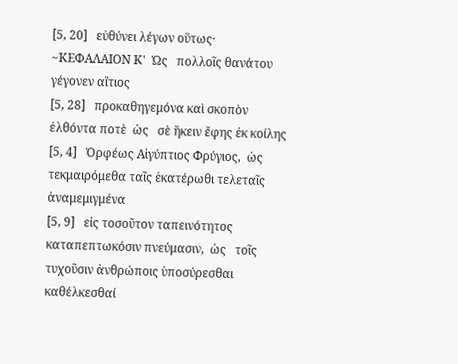[5, 20]   εὐθύνει λέγων οὕτως· ~ΚΕΦΑΛΑΙΟΝ Κ'  Ὡς   πολλοῖς θανάτου γέγονεν αἴτιος
[5, 28]   προκαθηγεμόνα καὶ σκοπὸν ἐλθόντα ποτὲ  ὡς   σὲ ἥκειν ἔφης ἐκ κοίλης
[5, 4]   Ὀρφέως Αἰγύπτιος Φρύγιος,  ὡς   τεκμαιρόμεθα ταῖς ἑκατέρωθι τελεταῖς ἀναμεμιγμένα
[5, 9]   εἰς τοσοῦτον ταπεινότητος καταπεπτωκόσιν πνεύμασιν,  ὡς   τοῖς τυχοῦσιν ἀνθρώποις ὑποσύρεσθαι καθέλκεσθαί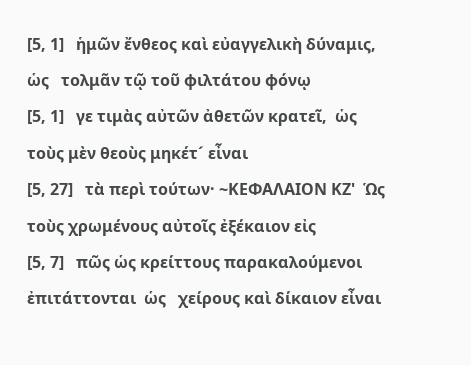[5, 1]   ἡμῶν ἔνθεος καὶ εὐαγγελικὴ δύναμις,  ὡς   τολμᾶν τῷ τοῦ φιλτάτου φόνῳ
[5, 1]   γε τιμὰς αὐτῶν ἀθετῶν κρατεῖ,  ὡς   τοὺς μὲν θεοὺς μηκέτ´ εἶναι
[5, 27]   τὰ περὶ τούτων· ~ΚΕΦΑΛΑΙΟΝ ΚΖ'  Ὡς   τοὺς χρωμένους αὐτοῖς ἐξέκαιον εἰς
[5, 7]   πῶς ὡς κρείττους παρακαλούμενοι ἐπιτάττονται  ὡς   χείρους καὶ δίκαιον εἶναι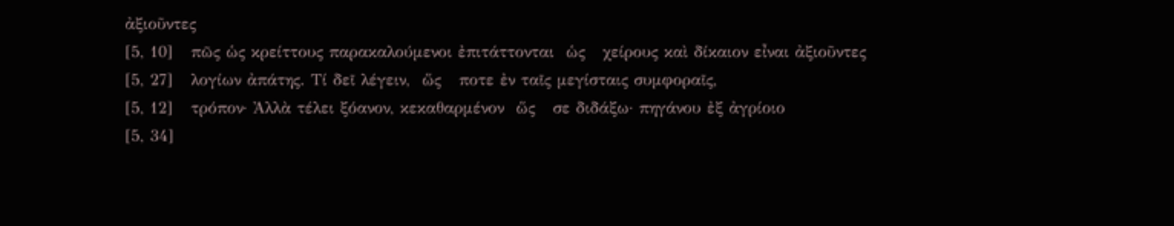ἀξιοῦντες
[5, 10]   πῶς ὡς κρείττους παρακαλούμενοι ἐπιτάττονται  ὡς   χείρους καὶ δίκαιον εἶναι ἀξιοῦντες
[5, 27]   λογίων ἀπάτης. Τί δεῖ λέγειν,  ὥς   ποτε ἐν ταῖς μεγίσταις συμφοραῖς,
[5, 12]   τρόπον· Ἀλλὰ τέλει ξόανον, κεκαθαρμένον  ὥς   σε διδάξω· πηγάνου ἐξ ἀγρίοιο
[5, 34]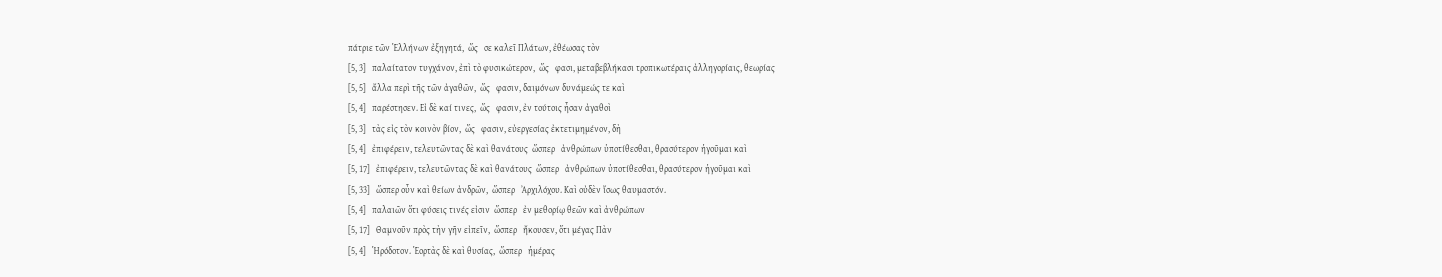πάτριε τῶν Ἑλλήνων ἐξηγητά,  ὥς   σε καλεῖ Πλάτων, ἐθέωσας τὸν
[5, 3]   παλαίτατον τυγχάνον, ἐπὶ τὸ φυσικώτερον,  ὥς   φασι, μεταβεβλήκασι τροπικωτέραις ἀλληγορίαις, θεωρίας
[5, 5]   ἄλλα περὶ τῆς τῶν ἀγαθῶν,  ὥς   φασιν, δαιμόνων δυνάμεώς τε καὶ
[5, 4]   παρέστησεν. Εἰ δὲ καί τινες,  ὥς   φασιν, ἐν τούτοις ἦσαν ἀγαθοὶ
[5, 3]   τὰς εἰς τὸν κοινὸν βίον,  ὥς   φασιν, εὐεργεσίας ἐκτετιμημένον, δὴ
[5, 4]   ἐπιφέρειν, τελευτῶντας δὲ καὶ θανάτους  ὥσπερ   ἀνθρώπων ὑποτίθεσθαι, θρασύτερον ἡγοῦμαι καὶ
[5, 17]   ἐπιφέρειν, τελευτῶντας δὲ καὶ θανάτους  ὥσπερ   ἀνθρώπων ὑποτίθεσθαι, θρασύτερον ἡγοῦμαι καὶ
[5, 33]   ὥσπερ οὖν καὶ θείων ἀνδρῶν,  ὥσπερ   Ἀρχιλόχου. Καὶ οὐδὲν ἴσως θαυμαστόν.
[5, 4]   παλαιῶν ὅτι φύσεις τινές εἰσιν  ὥσπερ   ἐν μεθορίῳ θεῶν καὶ ἀνθρώπων
[5, 17]   Θαμνοῦν πρὸς τὴν γῆν εἰπεῖν,  ὥσπερ   ἤκουσεν, ὅτι μέγας Πὰν
[5, 4]   Ἡρόδοτον. Ἑορτὰς δὲ καὶ θυσίας,  ὥσπερ   ἡμέρας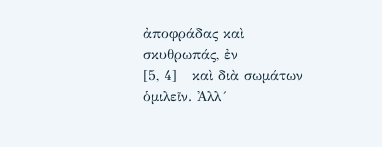ἀποφράδας καὶ σκυθρωπάς, ἐν
[5, 4]   καὶ διὰ σωμάτων ὁμιλεῖν. Ἀλλ´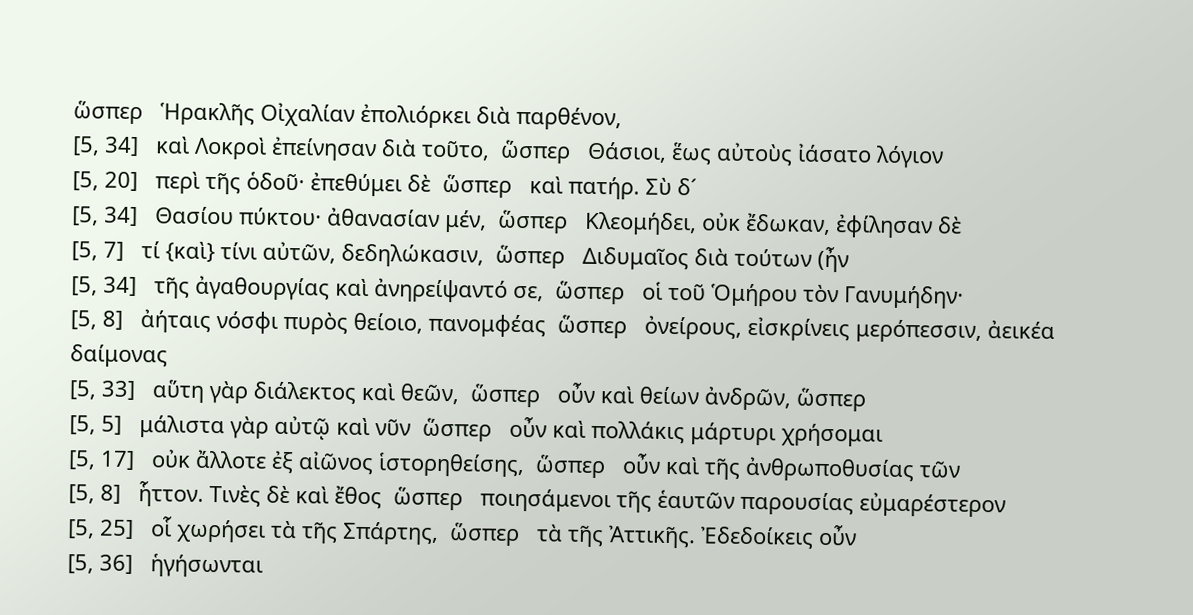ὥσπερ   Ἡρακλῆς Οἰχαλίαν ἐπολιόρκει διὰ παρθένον,
[5, 34]   καὶ Λοκροὶ ἐπείνησαν διὰ τοῦτο,  ὥσπερ   Θάσιοι, ἕως αὐτοὺς ἰάσατο λόγιον
[5, 20]   περὶ τῆς ὁδοῦ· ἐπεθύμει δὲ  ὥσπερ   καὶ πατήρ. Σὺ δ´
[5, 34]   Θασίου πύκτου· ἀθανασίαν μέν,  ὥσπερ   Κλεομήδει, οὐκ ἔδωκαν, ἐφίλησαν δὲ
[5, 7]   τί {καὶ} τίνι αὐτῶν, δεδηλώκασιν,  ὥσπερ   Διδυμαῖος διὰ τούτων (ἦν
[5, 34]   τῆς ἀγαθουργίας καὶ ἀνηρείψαντό σε,  ὥσπερ   οἱ τοῦ Ὁμήρου τὸν Γανυμήδην·
[5, 8]   ἀήταις νόσφι πυρὸς θείοιο, πανομφέας  ὥσπερ   ὀνείρους, εἰσκρίνεις μερόπεσσιν, ἀεικέα δαίμονας
[5, 33]   αὕτη γὰρ διάλεκτος καὶ θεῶν,  ὥσπερ   οὖν καὶ θείων ἀνδρῶν, ὥσπερ
[5, 5]   μάλιστα γὰρ αὐτῷ καὶ νῦν  ὥσπερ   οὖν καὶ πολλάκις μάρτυρι χρήσομαι
[5, 17]   οὐκ ἄλλοτε ἐξ αἰῶνος ἱστορηθείσης,  ὥσπερ   οὖν καὶ τῆς ἀνθρωποθυσίας τῶν
[5, 8]   ἧττον. Τινὲς δὲ καὶ ἔθος  ὥσπερ   ποιησάμενοι τῆς ἑαυτῶν παρουσίας εὐμαρέστερον
[5, 25]   οἷ χωρήσει τὰ τῆς Σπάρτης,  ὥσπερ   τὰ τῆς Ἀττικῆς. Ἐδεδοίκεις οὖν
[5, 36]   ἡγήσωνται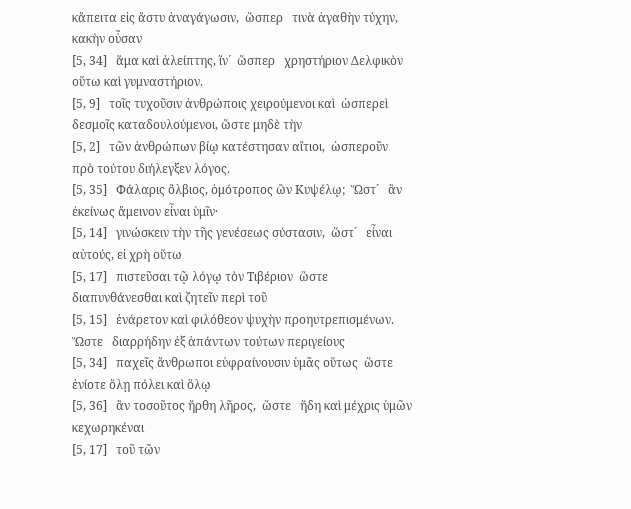κἄπειτα εἰς ἄστυ ἀναγάγωσιν,  ὥσπερ   τινὰ ἀγαθὴν τύχην, κακὴν οὖσαν
[5, 34]   ἅμα καὶ ἀλείπτης, ἵν´  ὥσπερ   χρηστήριον Δελφικὸν οὕτω καὶ γυμναστήριον.
[5, 9]   τοῖς τυχοῦσιν ἀνθρώποις χειρούμενοι καὶ  ὡσπερεὶ   δεσμοῖς καταδουλούμενοι, ὥστε μηδὲ τὴν
[5, 2]   τῶν ἀνθρώπων βίῳ κατέστησαν αἴτιοι,  ὡσπεροῦν   πρὸ τούτου διήλεγξεν λόγος.
[5, 35]   Φάλαρις ὄλβιος, ὁμότροπος ὢν Κυψέλῳ;  Ὥστ´   ἂν ἐκείνως ἄμεινον εἶναι ὑμῖν·
[5, 14]   γινώσκειν τὴν τῆς γενέσεως σύστασιν,  ὥστ´   εἶναι αὐτούς, εἰ χρὴ οὕτω
[5, 17]   πιστεῦσαι τῷ λόγῳ τὸν Τιβέριον  ὥστε   διαπυνθάνεσθαι καὶ ζητεῖν περὶ τοῦ
[5, 15]   ἐνάρετον καὶ φιλόθεον ψυχὴν προηυτρεπισμένων.  Ὥστε   διαρρήδην ἐξ ἁπάντων τούτων περιγείους
[5, 34]   παχεῖς ἄνθρωποι εὐφραίνουσιν ὑμᾶς οὕτως  ὥστε   ἐνίοτε ὅλῃ πόλει καὶ ὅλῳ
[5, 36]   ἂν τοσοῦτος ἤρθη λῆρος,  ὥστε   ἤδη καὶ μέχρις ὑμῶν κεχωρηκέναι
[5, 17]   τοῦ τῶν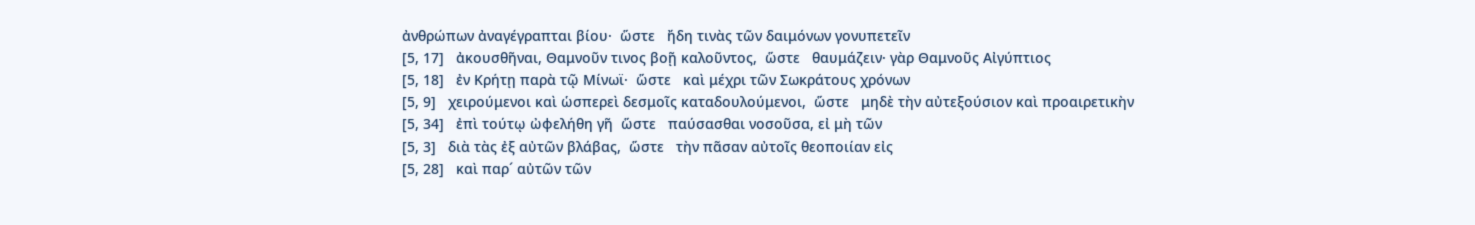ἀνθρώπων ἀναγέγραπται βίου·  ὥστε   ἤδη τινὰς τῶν δαιμόνων γονυπετεῖν
[5, 17]   ἀκουσθῆναι, Θαμνοῦν τινος βοῇ καλοῦντος,  ὥστε   θαυμάζειν· γὰρ Θαμνοῦς Αἰγύπτιος
[5, 18]   ἐν Κρήτῃ παρὰ τῷ Μίνωϊ·  ὥστε   καὶ μέχρι τῶν Σωκράτους χρόνων
[5, 9]   χειρούμενοι καὶ ὡσπερεὶ δεσμοῖς καταδουλούμενοι,  ὥστε   μηδὲ τὴν αὐτεξούσιον καὶ προαιρετικὴν
[5, 34]   ἐπὶ τούτῳ ὠφελήθη γῆ  ὥστε   παύσασθαι νοσοῦσα, εἰ μὴ τῶν
[5, 3]   διὰ τὰς ἐξ αὐτῶν βλάβας,  ὥστε   τὴν πᾶσαν αὐτοῖς θεοποιίαν εἰς
[5, 28]   καὶ παρ´ αὐτῶν τῶν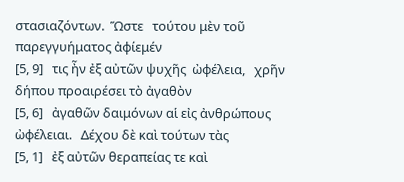στασιαζόντων.  Ὥστε   τούτου μὲν τοῦ παρεγγυήματος ἀφίεμέν
[5, 9]   τις ἦν ἐξ αὐτῶν ψυχῆς  ὠφέλεια,   χρῆν δήπου προαιρέσει τὸ ἀγαθὸν
[5, 6]   ἀγαθῶν δαιμόνων αἱ εἰς ἀνθρώπους  ὠφέλειαι.   Δέχου δὲ καὶ τούτων τὰς
[5, 1]   ἐξ αὐτῶν θεραπείας τε καὶ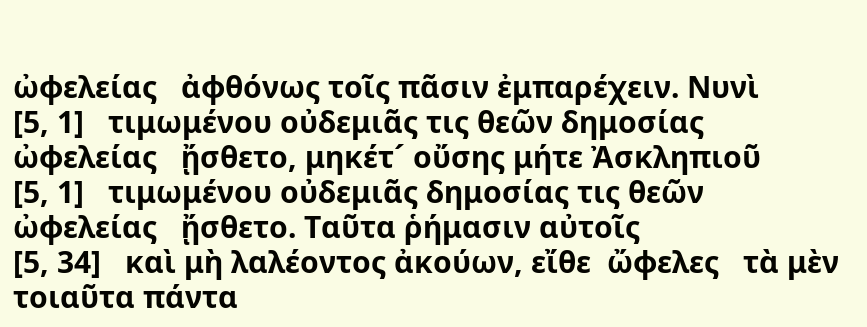ὠφελείας   ἀφθόνως τοῖς πᾶσιν ἐμπαρέχειν. Νυνὶ
[5, 1]   τιμωμένου οὐδεμιᾶς τις θεῶν δημοσίας  ὠφελείας   ᾔσθετο, μηκέτ´ οὔσης μήτε Ἀσκληπιοῦ
[5, 1]   τιμωμένου οὐδεμιᾶς δημοσίας τις θεῶν  ὠφελείας   ᾔσθετο. Ταῦτα ῥήμασιν αὐτοῖς
[5, 34]   καὶ μὴ λαλέοντος ἀκούων, εἴθε  ὤφελες   τὰ μὲν τοιαῦτα πάντα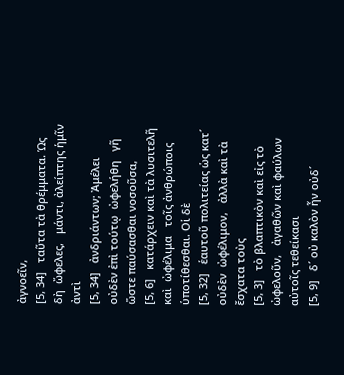ἀγνοεῖν,
[5, 34]   ταῦτα τὰ θρέμματα. Ὡς δὴ  ὤφελες,   μάντι, ἀλείπτης ἡμῖν ἀντὶ
[5, 34]   ἀνδριάντων; Ἀμέλει οὐδὲν ἐπὶ τούτῳ  ὠφελήθη   γῆ ὥστε παύσασθαι νοσοῦσα,
[5, 6]   κατάρχειν καὶ τὰ λυσιτελῆ καὶ  ὠφέλιμα   τοῖς ἀνθρώποις ὑποτίθεσθαι. Οἱ δὲ
[5, 32]   ἑαυτοῦ πολιτείας ὡς κατ´ οὐδὲν  ὠφέλιμον,   ἀλλὰ καὶ τὰ ἔσχατα τοὺς
[5, 3]   τὸ βλαπτικὸν καὶ εἰς τὸ  ὠφελοῦν,   ἀγαθῶν καὶ φαύλων αὐτοῖς τεθείκασι
[5, 9]   δ´ οὐ καλὸν ἦν οὐδ´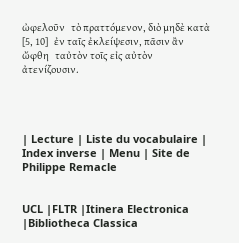ὠφελοῦν   τὸ πραττόμενον, διὸ μηδὲ κατὰ
[5, 10]   ἐν ταῖς ἐκλείψεσιν, πᾶσιν ἂν  ὤφθη   ταὐτὸν τοῖς εἰς αὐτὸν ἀτενίζουσιν.




| Lecture | Liste du vocabulaire | Index inverse | Menu | Site de Philippe Remacle


UCL |FLTR |Itinera Electronica |Bibliotheca Classica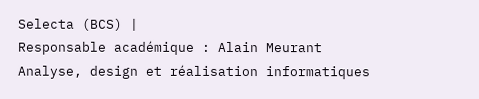Selecta (BCS) |
Responsable académique : Alain Meurant
Analyse, design et réalisation informatiques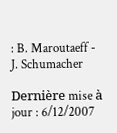: B. Maroutaeff - J. Schumacher

Dernière mise à jour : 6/12/2007